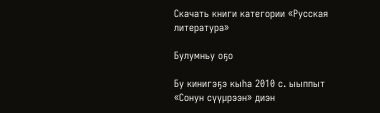Скачать книги категории «Русская литература»

Булумньу оҕо

Бу кинигэҕэ кыһа 2010 с. ыыппыт «Сонун сүүµрээн» диэн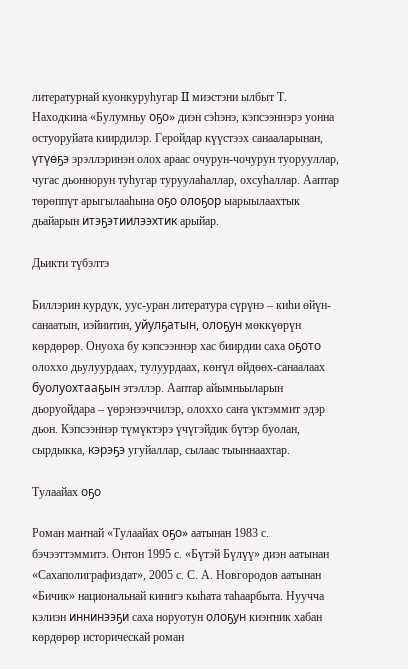литературнай куонкуруһугар II миэстэни ылбыт Т. Находкина «Булумньу оҕо» диэн сэһэнэ, кэпсээннэрэ уонна остуоруйата киирдилэр. Геройдар күүстээх санааларынан, үтүөҕэ эрэллэринэн олох араас очурун-чочурун туорууллар, чугас дьоннорун туһугар туруулаһаллар, охсуһаллар. Ааптар төрөппүт арыгылааһына оҕо олоҕор ыарыылаахтык дьайарын итэҕэтиилээхтик арыйар.

Дьикти түбэлтэ

Биллэрин курдук, уус-уран литература сүрүнэ – киһи өйүн-санаатын, иэйиитин, уйулҕатын, олоҕун мөккүөрүн көрдөрөр. Онуоха бу кэпсээннэр хас биирдии саха оҕото олоххо дьулуурдаах, тулуурдаах, көҥүл өйдөөх-санаалаах буолуохтааҕын этэллэр. Ааптар айымньыларын дьоруойдара – үөрэнээччилэр, олоххо саҥа үктэммит эдэр дьон. Кэпсээннэр түмүктэрэ үчүгэйдик бүтэр буолан, сырдыкка, кэрэҕэ угуйаллар, сылаас тыыннаахтар.

Тулаайах оҕо

Роман маҥнай «Тулаайах оҕо» аатынан 1983 с. бэчээттэммитэ. Онтон 1995 с. «Бүтэй Бүлүү» диэн аатынан «Сахаполиграфиздат», 2005 с. С. А. Новгородов аатынан «Бичик» национальнай кинигэ кыһата таһаарбыта. Нуучча кэлиэн иннинээҕи саха норуотун олоҕун киэҥник хабан көрдөрөр историческай роман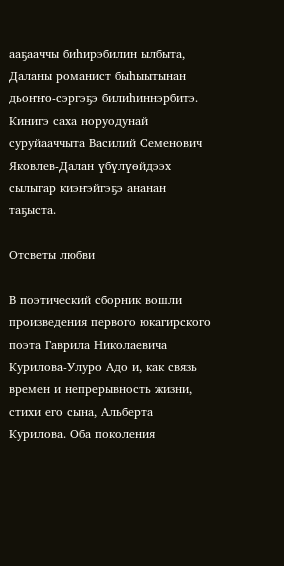ааҕааччы биһирэбилин ылбыта, Даланы романист быһыытынан дьоҥҥо-сэргэҕэ билиһиннэрбитэ. Кинигэ саха норуодунай суруйааччыта Василий Семенович Яковлев-Далан үбүлүөйдээх сылыгар киэҥэйгэҕэ ананан таҕыста.

Отсветы любви

В поэтический сборник вошли произведения первого юкагирского поэта Гаврила Николаевича Курилова-Улуро Адо и, как связь времен и непрерывность жизни, стихи его сына, Альберта Курилова. Оба поколения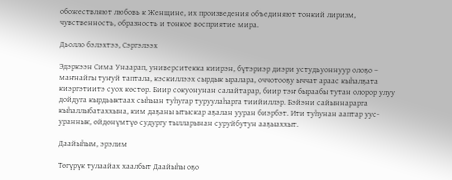обожествляют любовь к Женщине, их произведения объединяют тонкий лиризм, чувственность, образность и тонкое восприятие мира.

Дьолло бэлэхтээ, Сэргэлээх

Эдэркээн Сима Унаарап, университекка киирэн, бүтэриэр диэри устудьуоннуур олоҕо – маҥнайгы туҥуй таптала, кэскиллээх сырдык ыралара, оччотооҕу ыччат араас кыһалҕата киэргэтиитэ суох көстөр. Биир сокуонунан салайтарар, биир тэҥ быраабы тутан олорор улуу дойдуга кырдьыктаах сыһыан туһугар туруулаһарга тиийиллэр. Бэйэни сайыннарарга кыһаллыбатаххына, ким даҕаны ытыскар аҕалан ууран биэрбэт. Ити туһунан ааптар уус-ураннык, өйдөнүмтүө судургу тылларынан суруйбутун ааҕыаххыт.

Даайыһым, эрэлим

Төгүрүк тулаайах хаалбыт Даайыһы оҕо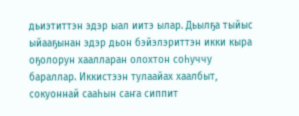дьиэтиттэн эдэр ыал иитэ ылар. Дьылҕа тыйыс ыйааҕынан эдэр дьон бэйэлэриттэн икки кыра оҕолорун хаалларан олохтон соһуччу бараллар. Иккистээн тулаайах хаалбыт, сокуоннай сааһын саҥа сиппит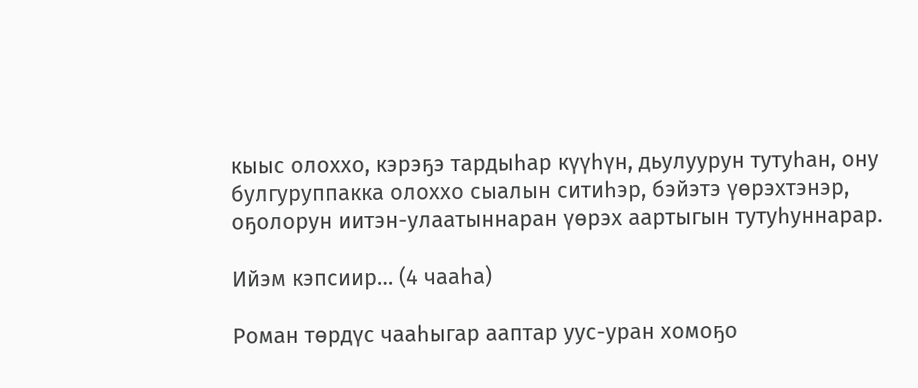кыыс олоххо, кэрэҕэ тардыһар күүһүн, дьулуурун тутуһан, ону булгуруппакка олоххо сыалын ситиһэр, бэйэтэ үөрэхтэнэр, оҕолорун иитэн-улаатыннаран үөрэх аартыгын тутуһуннарар.

Ийэм кэпсиир… (4 чааһа)

Роман төрдүс чааһыгар ааптар уус-уран хомоҕо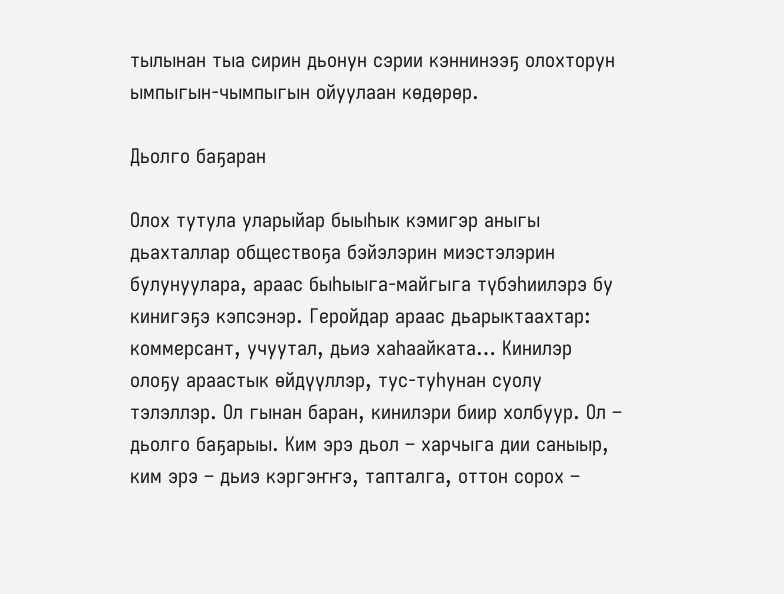тылынан тыа сирин дьонун сэрии кэннинээҕ олохторун ымпыгын-чымпыгын ойуулаан көдөрөр.

Дьолго баҕаран

Олох тутула уларыйар быыһык кэмигэр аныгы дьахталлар обществоҕа бэйэлэрин миэстэлэрин булунуулара, араас быһыыга-майгыга түбэһиилэрэ бу кинигэҕэ кэпсэнэр. Геройдар араас дьарыктаахтар: коммерсант, учуутал, дьиэ хаһаайката… Кинилэр олоҕу араастык өйдүүллэр, тус-туһунан суолу тэлэллэр. Ол гынан баран, кинилэри биир холбуур. Ол – дьолго баҕарыы. Ким эрэ дьол – харчыга дии саныыр, ким эрэ – дьиэ кэргэҥҥэ, тапталга, оттон сорох –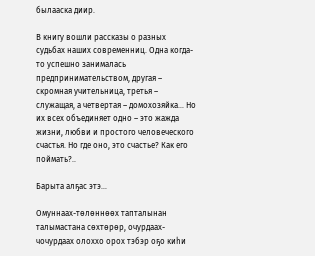былааска диир.

В книгу вошли рассказы о разных судьбах наших современниц. Одна когда-то успешно занималась предпринимательством, другая – скромная учительница, третья – служащая, а четвертая – домохозяйка… Но их всех объединяет одно – это жажда жизни, любви и простого человеческого счастья. Но где оно, это счастье? Как его поймать?..

Барыта алҕас этэ…

Омуннаах-төлөннөөх тапталынан талымастана сөхтөрөр, очурдаах-чочурдаах олоххо орох тэбэр оҕо киһи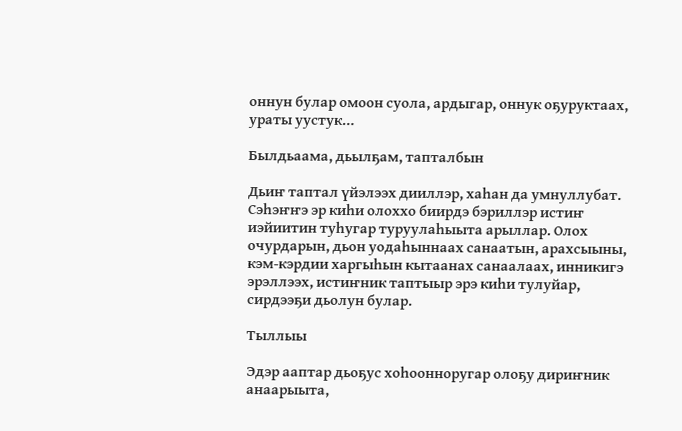оннун булар омоон суола, ардыгар, оннук оҕуруктаах, ураты уустук…

Былдьаама, дьылҕам, тапталбын

Дьиҥ таптал үйэлээх дииллэр, хаһан да умнуллубат. Сэһэҥҥэ эр киһи олоххо биирдэ бэриллэр истиҥ иэйиитин туһугар туруулаһыыта арыллар. Олох очурдарын, дьон уодаһыннаах санаатын, арахсыыны, кэм-кэрдии харгыһын кытаанах санаалаах, инникигэ эрэллээх, истиҥник таптыыр эрэ киһи тулуйар, сирдээҕи дьолун булар.

Тыллыы

Эдэр ааптар дьоҕус хоһоонноругар олоҕу дириҥник анаарыыта,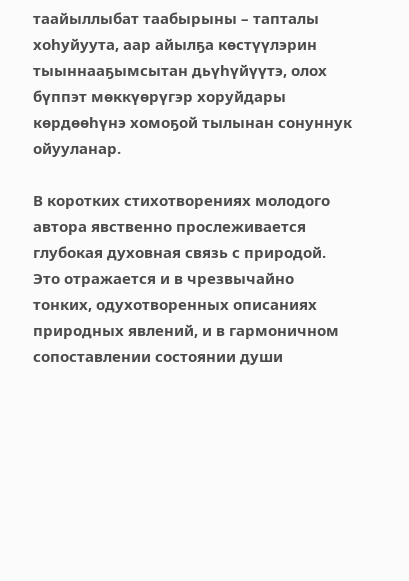таайыллыбат таабырыны – тапталы хоһуйуута, аар айылҕа көстүүлэрин тыыннааҕымсытан дьүһүйүүтэ, олох бүппэт мөккүөрүгэр хоруйдары көрдөөһүнэ хомоҕой тылынан сонуннук ойууланар.

В коротких стихотворениях молодого автора явственно прослеживается глубокая духовная связь с природой. Это отражается и в чрезвычайно тонких, одухотворенных описаниях природных явлений, и в гармоничном сопоставлении состоянии души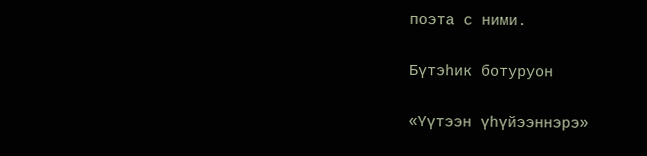поэта с ними.

Бүтэһик ботуруон

«Үүтээн үһүйээннэрэ»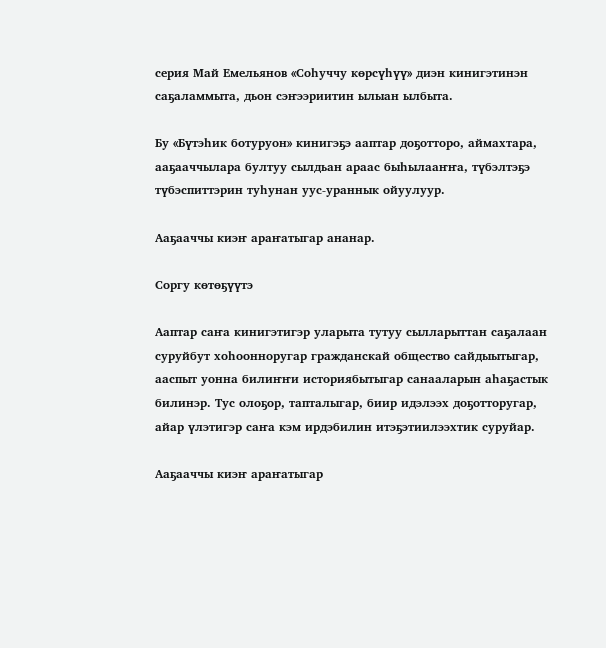серия Май Емельянов «Соһуччу көрсүһүү» диэн кинигэтинэн саҕаламмыта, дьон сэҥээриитин ылыан ылбыта.

Бу «Бүтэһик ботуруон» кинигэҕэ ааптар доҕотторо, аймахтара, ааҕааччылара бултуу сылдьан араас быһылааҥҥа, түбэлтэҕэ түбэспиттэрин туһунан уус-ураннык ойуулуур.

Ааҕааччы киэҥ араҥатыгар ананар.

Соргу көтөҕүүтэ

Ааптар саҥа кинигэтигэр уларыта тутуу сылларыттан саҕалаан суруйбут хоһоонноругар гражданскай общество сайдыытыгар, ааспыт уонна билиҥҥи историябытыгар санааларын аһаҕастык билинэр. Тус олоҕор, тапталыгар, биир идэлээх доҕотторугар, айар үлэтигэр саҥа кэм ирдэбилин итэҕэтиилээхтик суруйар.

Ааҕааччы киэҥ араҥатыгар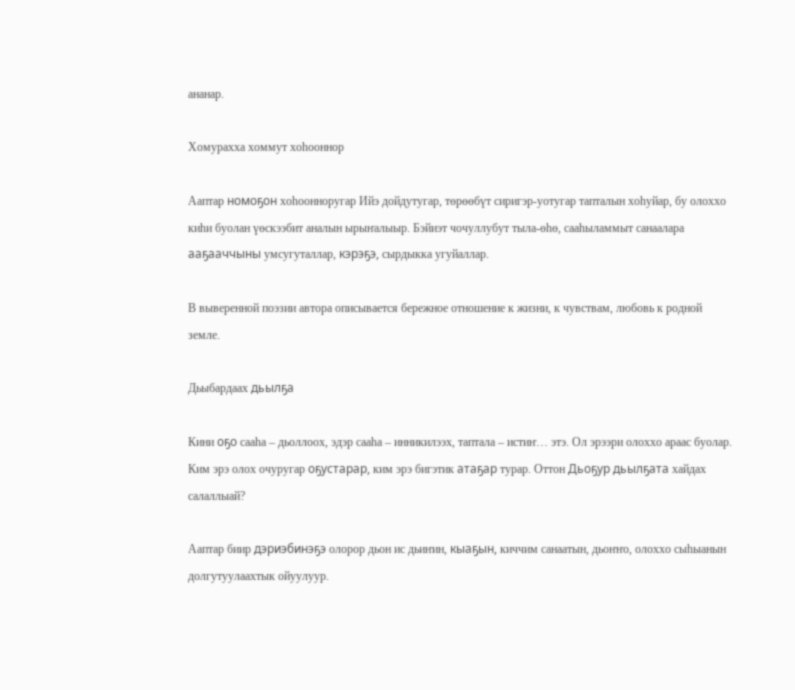ананар.

Хомурахха хоммут хоһооннор

Ааптар номоҕон хоһоонноругар Ийэ дойдутугар, төрөөбүт сиригэр-уотугар тапталын хоһуйар, бу олоххо киһи буолан үөскээбит аналын ырыҥалыыр. Бэйиэт чочуллубут тыла-өһө, сааһыламмыт санаалара ааҕааччыны умсугуталлар, кэрэҕэ, сырдыкка угуйаллар.

В выверенной поэзии автора описывается бережное отношение к жизни, к чувствам, любовь к родной земле.

Дьыбардаах дьылҕа

Кини оҕо сааһа – дьоллоох, эдэр сааһа – инникилээх, таптала – истиҥ… этэ. Ол эрээри олоххо араас буолар. Ким эрэ олох очуругар оҕустарар, ким эрэ бигэтик атаҕар турар. Оттон Дьоҕур дьылҕата хайдах салаллыай?

Ааптар биир дэриэбинэҕэ олорор дьон ис дьиҥин, кыаҕын, киччим санаатын, дьоҥҥо, олоххо сыһыанын долгутуулаахтык ойуулуур.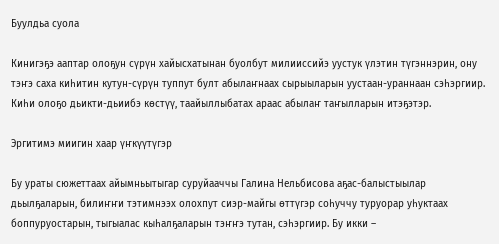Буулдьа суола

Кинигэҕэ ааптар олоҕун сүрүн хайысхатынан буолбут милииссийэ уустук үлэтин түгэннэрин, ону тэҥэ саха киһитин кутун-сүрүн туппут булт абылаҥнаах сырыыларын уустаан-ураннаан сэһэргиир. Киһи олоҕо дьикти-дьиибэ көстүү, таайыллыбатах араас абылаҥ таҥылларын итэҕэтэр.

Эргитимэ миигин хаар үҥкүүтүгэр

Бу ураты сюжеттаах айымньытыгар суруйааччы Галина Нельбисова аҕас-балыстыылар дьылҕаларын, билиҥҥи тэтимнээх олохпут сиэр-майгы өттүгэр соһуччу туруорар уһуктаах боппуруостарын, тыгыалас кыһалҕаларын тэҥҥэ тутан, сэһэргиир. Бу икки –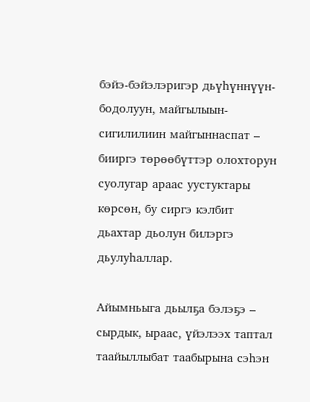бэйэ-бэйэлэригэр дьүһүннүүн-бодолуун, майгылыын-сигилилиин майгыннаспат – бииргэ төрөөбүттэр олохторун суолугар араас уустуктары көрсөн, бу сиргэ кэлбит дьахтар дьолун билэргэ дьулуһаллар.

Айымньыга дьылҕа бэлэҕэ – сырдык, ыраас, үйэлээх таптал таайыллыбат таабырына сэһэн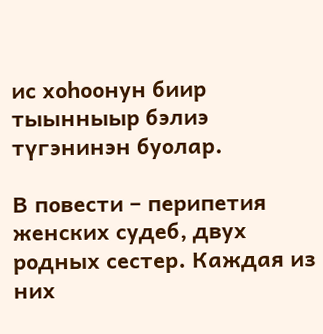ис хоһоонун биир тыынныыр бэлиэ түгэнинэн буолар.

В повести – перипетия женских судеб, двух родных сестер. Каждая из них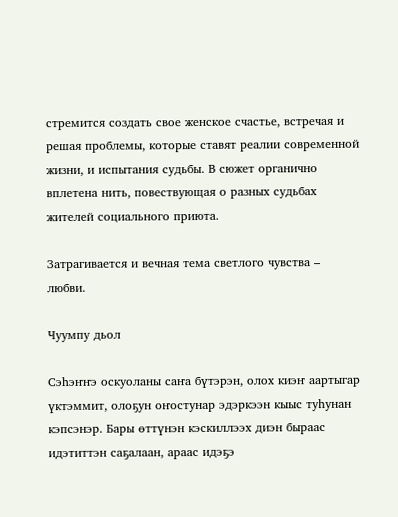стремится создать свое женское счастье, встречая и решая проблемы, которые ставят реалии современной жизни, и испытания судьбы. В сюжет органично вплетена нить, повествующая о разных судьбах жителей социального приюта.

Затрагивается и вечная тема светлого чувства – любви.

Чуумпу дьол

Сэһэҥҥэ оскуоланы саҥа бүтэрэн, олох киэҥ аартыгар үктэммит, олоҕун оҥостунар эдэркээн кыыс туһунан кэпсэнэр. Бары өттүнэн кэскиллээх диэн быраас идэтиттэн саҕалаан, араас идэҕэ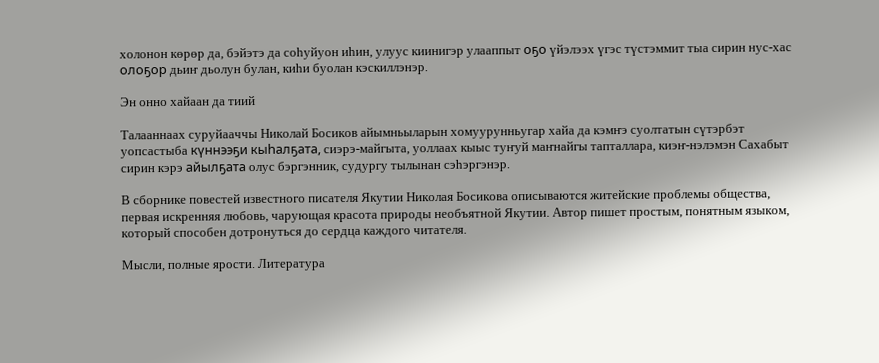холонон көрөр да, бэйэтэ да соһуйуон иһин, улуус киинигэр улааппыт оҕо үйэлээх үгэс түстэммит тыа сирин нус-хас олоҕор дьиҥ дьолун булан, киһи буолан кэскиллэнэр.

Эн онно хайаан да тиий

Талааннаах суруйааччы Николай Босиков айымньыларын хомуурунньугар хайа да кэмҥэ суолтатын сүтэрбэт уопсастыба күннээҕи кыһалҕата, сиэрэ-майгыта, уоллаах кыыс туҥуй маҥнайгы тапталлара, киэҥ-нэлэмэн Сахабыт сирин кэрэ айылҕата олус бэргэнник, судургу тылынан сэһэргэнэр.

В сборнике повестей известного писателя Якутии Николая Босикова описываются житейские проблемы общества, первая искренняя любовь, чарующая красота природы необъятной Якутии. Автор пишет простым, понятным языком, который способен дотронуться до сердца каждого читателя.

Мысли, полные ярости. Литература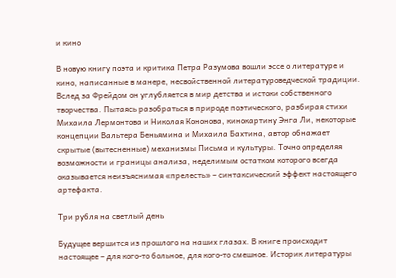и кино

В новую книгу поэта и критика Петра Разумова вошли эссе о литературе и кино, написанные в манере, несвойственной литературоведческой традиции. Вслед за Фрейдом он углубляется в мир детства и истоки собственного творчества. Пытаясь разобраться в природе поэтического, разбирая стихи Михаила Лермонтова и Николая Кононова, кинокартину Энга Ли, некоторые концепции Вальтера Беньямина и Михаила Бахтина, автор обнажает скрытые (вытесненные) механизмы Письма и культуры. Точно определяя возможности и границы анализа, неделимым остатком которого всегда оказывается неизъяснимая «прелесть» – синтаксический эффект настоящего артефакта.

Три рубля на светлый день

Будущее вершится из прошлого на наших глазах. В книге происходит настоящее – для кого-то больное, для кого-то смешное. Историк литературы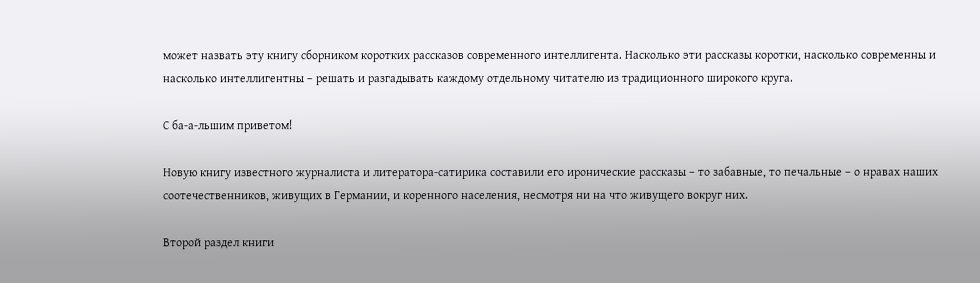может назвать эту книгу сборником коротких рассказов современного интеллигента. Насколько эти рассказы коротки, насколько современны и насколько интеллигентны – решать и разгадывать каждому отдельному читателю из традиционного широкого круга.

С ба-а-льшим приветом!

Новую книгу известного журналиста и литератора-сатирика составили его иронические рассказы – то забавные, то печальные – о нравах наших соотечественников, живущих в Германии, и коренного населения, несмотря ни на что живущего вокруг них.

Второй раздел книги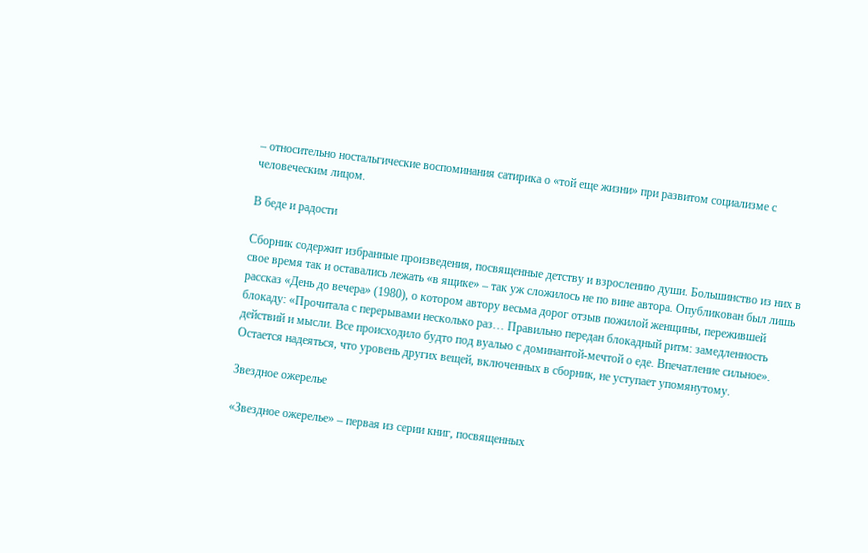– относительно ностальгические воспоминания сатирика о «той еще жизни» при развитом социализме с человеческим лицом.

В беде и радости

Сборник содержит избранные произведения, посвященные детству и взрослению души. Большинство из них в свое время так и оставались лежать «в ящике» – так уж сложилось не по вине автора. Опубликован был лишь рассказ «День до вечера» (1980), о котором автору весьма дорог отзыв пожилой женщины, пережившей блокаду: «Прочитала с перерывами несколько раз… Правильно передан блокадный ритм: замедленность действий и мысли. Все происходило будто под вуалью с доминантой-мечтой о еде. Впечатление сильное». Остается надеяться, что уровень других вещей, включенных в сборник, не уступает упомянутому.

Звездное ожерелье

«Звездное ожерелье» – первая из серии книг, посвященных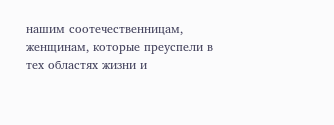нашим соотечественницам, женщинам, которые преуспели в тех областях жизни и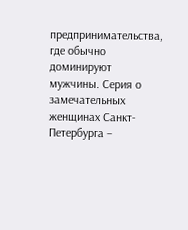предпринимательства, где обычно доминируют мужчины. Серия о замечательных женщинах Санкт-Петербурга –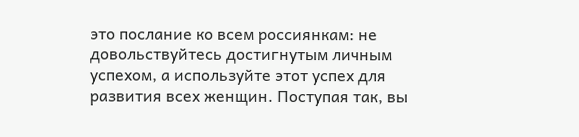это послание ко всем россиянкам: не довольствуйтесь достигнутым личным успехом, а используйте этот успех для развития всех женщин. Поступая так, вы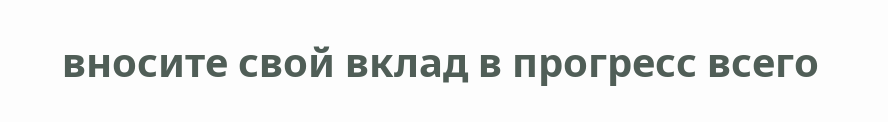вносите свой вклад в прогресс всего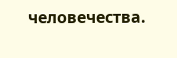человечества.